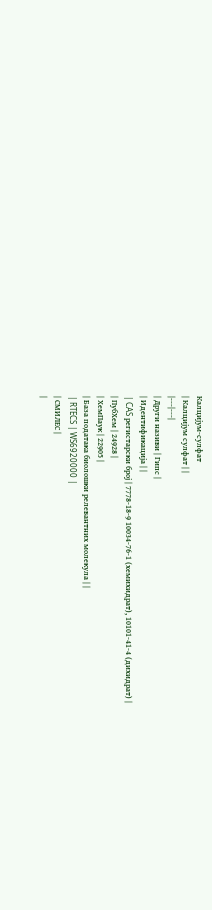Калцијум-сулфат
| Калцијум сулфат | |
|---|---|
| Други називи | Гипс |
| Идентификација | |
| CAS регистарски број | 7778-18-9 10034-76-1 (хемихидрат), 10101-41-4 (дихидрат) |
| ПубХем | 24928 |
| ХемПаук | 22905 |
| База података биолошки релевантних молекула | |
| RTECS | WS6920000 |
| СМИЛЕС |
|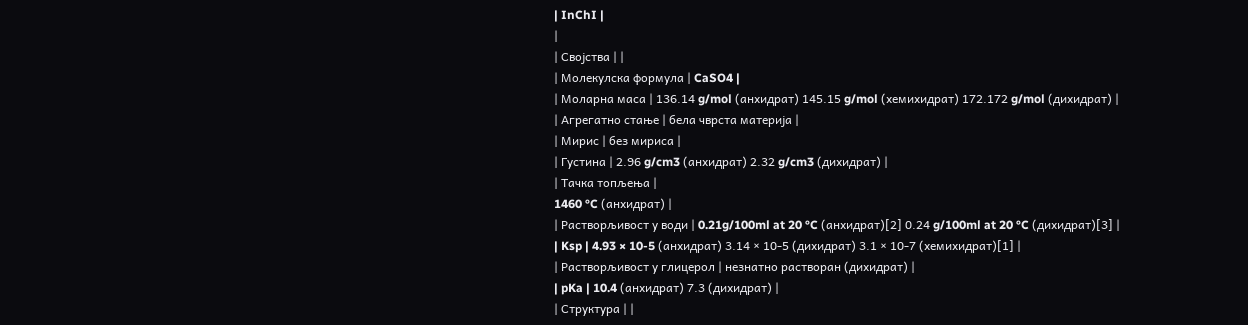| InChI |
|
| Својства | |
| Молекулска формула | CaSO4 |
| Моларна маса | 136.14 g/mol (анхидрат) 145.15 g/mol (хемихидрат) 172.172 g/mol (дихидрат) |
| Агрегатно стање | бела чврста материја |
| Мирис | без мириса |
| Густина | 2.96 g/cm3 (анхидрат) 2.32 g/cm3 (дихидрат) |
| Тачка топљења |
1460 °C (анхидрат) |
| Растворљивост у води | 0.21g/100ml at 20 °C (анхидрат)[2] 0.24 g/100ml at 20 °C (дихидрат)[3] |
| Ksp | 4.93 × 10-5 (анхидрат) 3.14 × 10-5 (дихидрат) 3.1 × 10-7 (хемихидрат)[1] |
| Растворљивост у глицерол | незнатно растворан (дихидрат) |
| pKa | 10.4 (анхидрат) 7.3 (дихидрат) |
| Структура | |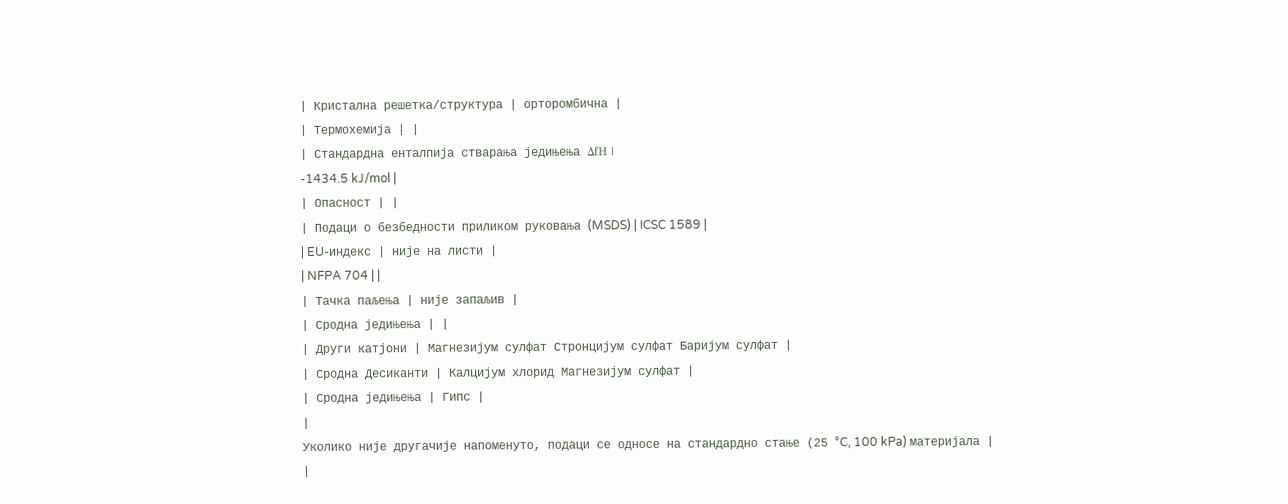| Кристална решетка/структура | орторомбична |
| Термохемија | |
| Стандардна енталпија стварања једињења ΔfH |
-1434.5 kJ/mol |
| Опасност | |
| Подаци о безбедности приликом руковања (MSDS) | ICSC 1589 |
| EU-индекс | није на листи |
| NFPA 704 | |
| Тачка паљења | није запаљив |
| Сродна једињења | |
| Други катјони | Магнезијум сулфат Стронцијум сулфат Баријум сулфат |
| Сродна Десиканти | Калцијум хлорид Магнезијум сулфат |
| Сродна једињења | Гипс |
|
Уколико није другачије напоменуто, подаци се односе на стандардно стање (25 °C, 100 kPa) материјала |
|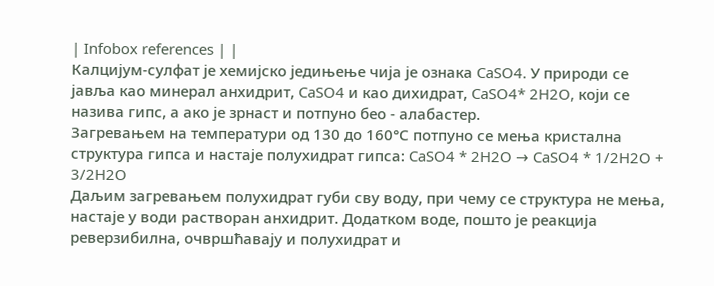| Infobox references | |
Калцијум-сулфат је хемијско једињење чија је ознака CaSO4. У природи се јавља као минерал анхидрит, CaSO4 и као дихидрат, CaSO4* 2H2O, који се назива гипс, а ако је зрнаст и потпуно бео - алабастер.
Загревањем на температури од 130 до 160°С потпуно се мења кристална структура гипса и настаје полухидрат гипса: CaSO4 * 2H2O → CaSO4 * 1/2H2O + 3/2H2O
Даљим загревањем полухидрат губи сву воду, при чему се структура не мења, настаје у води растворан анхидрит. Додатком воде, пошто је реакција реверзибилна, очвршћавају и полухидрат и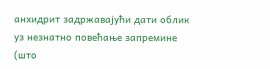анхидрит задржавајући дати облик уз незнатно повећање запремине (што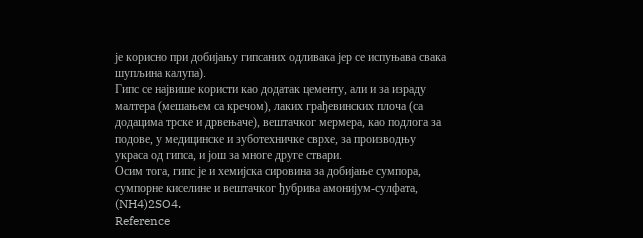је корисно при добијању гипсаних одливака јер се испуњава свака шупљина калупа).
Гипс се највише користи као додатак цементу, али и за израду малтера (мешањем са кречом), лаких грађевинских плоча (са додацима трске и дрвењаче), вештачког мермера, као подлога за подове, у медицинске и зуботехничке сврхе, за производњу украса од гипса, и још за многе друге ствари.
Осим тога, гипс је и хемијска сировина за добијање сумпора, сумпорне киселине и вештачког ђубрива амонијум-сулфата, (NH4)2SO4.
Reference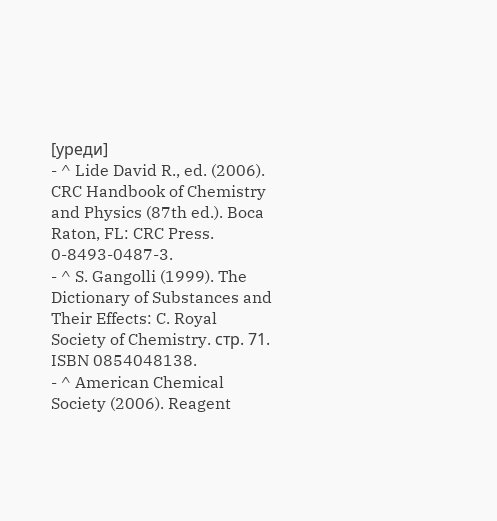[уреди]
- ^ Lide David R., ed. (2006). CRC Handbook of Chemistry and Physics (87th ed.). Boca Raton, FL: CRC Press. 0-8493-0487-3.
- ^ S. Gangolli (1999). The Dictionary of Substances and Their Effects: C. Royal Society of Chemistry. стр. 71. ISBN 0854048138.
- ^ American Chemical Society (2006). Reagent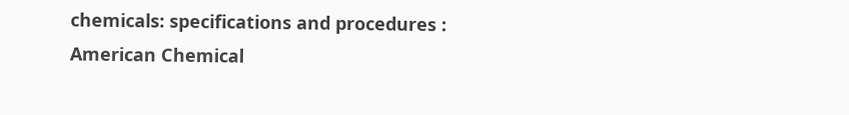chemicals: specifications and procedures : American Chemical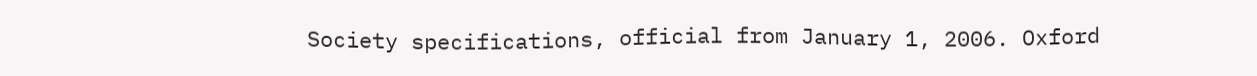Society specifications, official from January 1, 2006. Oxford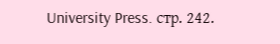University Press. стр. 242.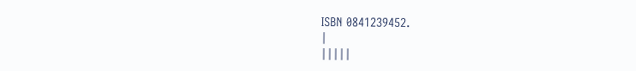ISBN 0841239452.
|
|||||